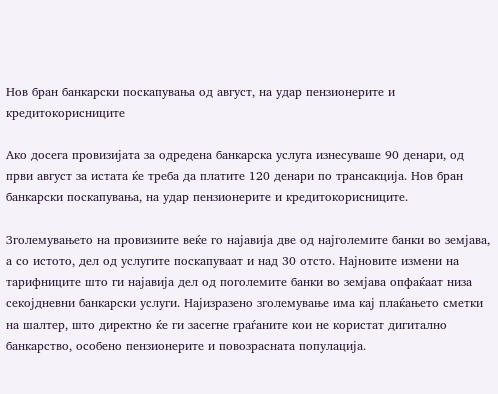Нов бран банкарски поскапувања од август, на удар пензионерите и кредитокорисниците

Ако досега провизијата за одредена банкарска услуга изнесуваше 90 денари, од први август за истата ќе треба да платите 120 денари по трансакција. Нов бран банкарски поскапувања, на удар пензионерите и кредитокорисниците.

Зголемувањето на провизиите веќе го најавија две од најголемите банки во земјава, а со истото, дел од услугите поскапуваат и над 30 отсто. Најновите измени на тарифниците што ги најавија дел од поголемите банки во земјава опфаќаат низа секојдневни банкарски услуги. Најизразено зголемување има кај плаќањето сметки на шалтер, што директно ќе ги засегне граѓаните кои не користат дигитално банкарство, особено пензионерите и повозрасната популација.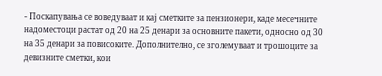- Поскапувања се воведуваат и кај сметките за пензионери, каде месечните надоместоци растат од 20 на 25 денари за основните пакети, односно од 30 на 35 денари за повисоките. Дополнително, се зголемуваат и трошоците за девизните сметки, кои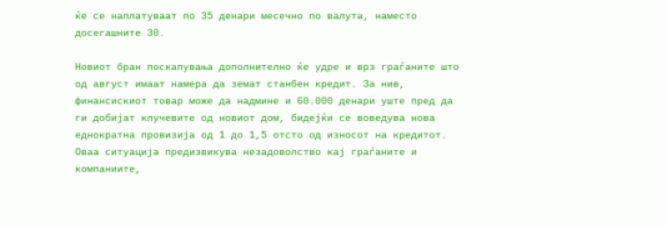ќе се наплатуваат по 35 денари месечно по валута, наместо досегашните 30.

Новиот бран поскапувања дополнително ќе удре и врз граѓаните што од август имаат намера да земат станбен кредит. За нив, финансискиот товар може да надмине и 60.000 денари уште пред да ги добијат клучевите од новиот дом, бидејќи се воведува нова еднократна провизија од 1 до 1,5 отсто од износот на кредитот. Оваа ситуација предизвикува незадоволство кај граѓаните и компаниите,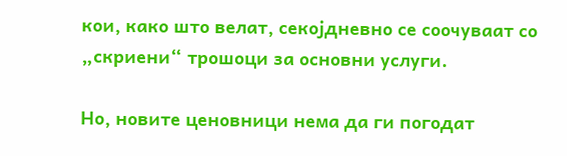кои, како што велат, секојдневно се соочуваат со „скриени“ трошоци за основни услуги.

Но, новите ценовници нема да ги погодат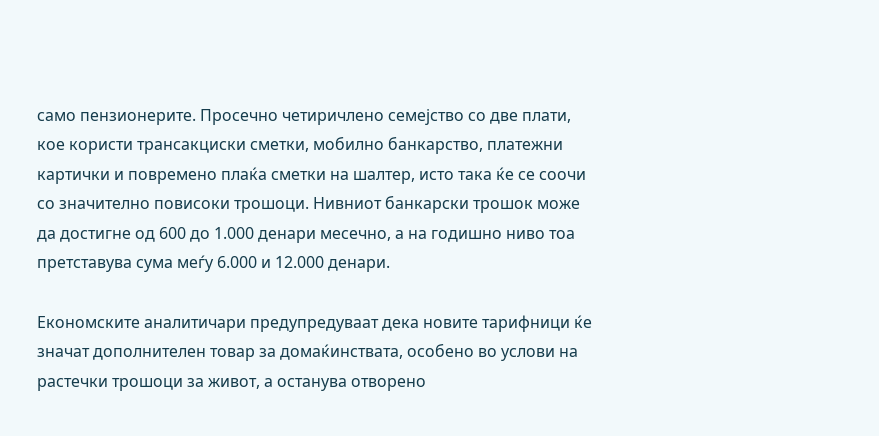само пензионерите. Просечно четиричлено семејство со две плати, кое користи трансакциски сметки, мобилно банкарство, платежни картички и повремено плаќа сметки на шалтер, исто така ќе се соочи со значително повисоки трошоци. Нивниот банкарски трошок може да достигне од 600 до 1.000 денари месечно, а на годишно ниво тоа претставува сума меѓу 6.000 и 12.000 денари.

Економските аналитичари предупредуваат дека новите тарифници ќе значат дополнителен товар за домаќинствата, особено во услови на растечки трошоци за живот, а останува отворено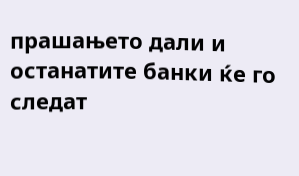прашањето дали и останатите банки ќе го следат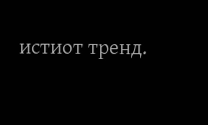истиот тренд.